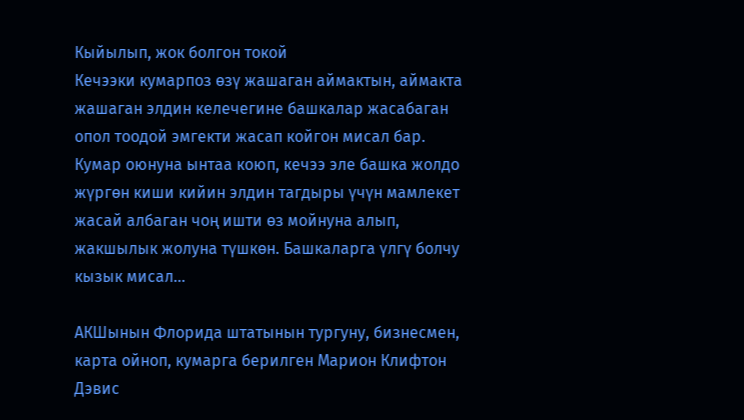Кыйылып, жок болгон токой
Кечээки кумарпоз өзү жашаган аймактын, аймакта жашаган элдин келечегине башкалар жасабаган опол тоодой эмгекти жасап койгон мисал бар. Кумар оюнуна ынтаа коюп, кечээ эле башка жолдо жүргөн киши кийин элдин тагдыры үчүн мамлекет жасай албаган чоң ишти өз мойнуна алып, жакшылык жолуна түшкөн. Башкаларга үлгү болчу кызык мисал…

АКШынын Флорида штатынын тургуну, бизнесмен, карта ойноп, кумарга берилген Марион Клифтон Дэвис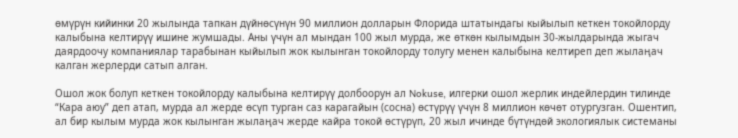өмүрүн кийинки 20 жылында тапкан дүйнөсүнүн 90 миллион долларын Флорида штатындагы кыйылып кеткен токойлорду калыбына келтирүү ишине жумшады. Аны үчүн ал мындан 100 жыл мурда, же өткөн кылымдын 30-жылдарында жыгач даярдоочу компаниялар тарабынан кыйылып жок кылынган токойлорду толугу менен калыбына келтиреп деп жылаңач калган жерлерди сатып алган.

Ошол жок болуп кеткен токойлорду калыбына келтирүү долбоорун ал Nokuse, илгерки ошол жерлик индейлердин тилинде “Кара аюу” деп атап, мурда ал жерде өсүп турган саз карагайын (сосна) өстүрүү үчүн 8 миллион көчөт отургузган. Ошентип, ал бир кылым мурда жок кылынган жылаңач жерде кайра токой өстүрүп, 20 жыл ичинде бүтүндөй экологиялык системаны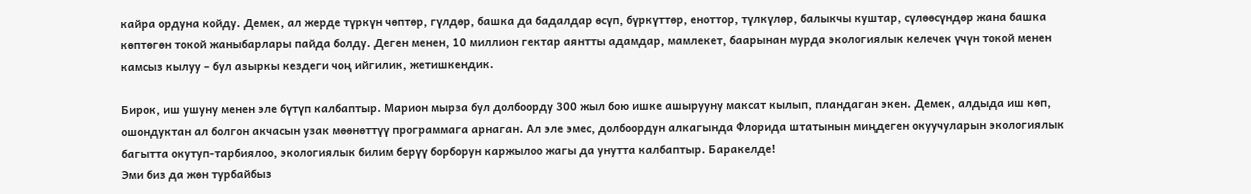кайра ордуна койду. Демек, ал жерде түркүн чөптөр, гүлдөр, башка да бадалдар өсүп, бүркүттөр, еноттор, түлкүлөр, балыкчы куштар, сүлөөсүндөр жана башка көптөгөн токой жаныбарлары пайда болду. Деген менен, 10 миллион гектар аянтты адамдар, мамлекет, баарынан мурда экологиялык келечек үчүн токой менен камсыз кылуу – бул азыркы кездеги чоң ийгилик, жетишкендик.

Бирок, иш ушуну менен эле бүтүп калбаптыр. Марион мырза бул долбоорду 300 жыл бою ишке ашырууну максат кылып, пландаган экен. Демек, алдыда иш көп, ошондуктан ал болгон акчасын узак мөөнөттүү программага арнаган. Ал эле эмес, долбоордун алкагында Флорида штатынын миңдеген окуучуларын экологиялык багытта окутуп-тарбиялоо, экологиялык билим берүү борборун каржылоо жагы да унутта калбаптыр. Баракелде!
Эми биз да жөн турбайбыз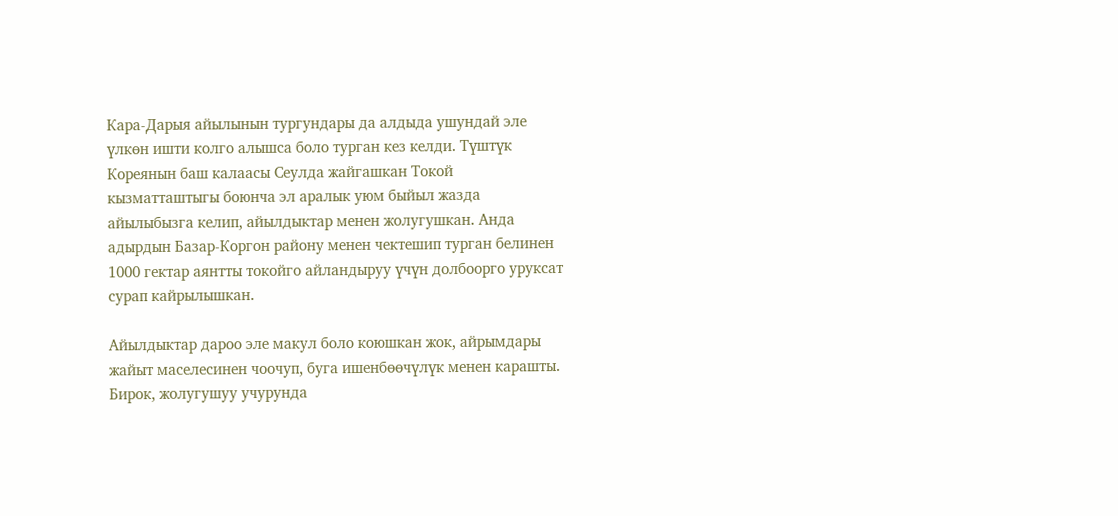Кара-Дарыя айылынын тургундары да алдыда ушундай эле үлкөн ишти колго алышса боло турган кез келди. Түштүк Кореянын баш калаасы Сеулда жайгашкан Токой кызматташтыгы боюнча эл аралык уюм быйыл жазда айылыбызга келип, айылдыктар менен жолугушкан. Анда адырдын Базар-Коргон району менен чектешип турган белинен 1000 гектар аянтты токойго айландыруу үчүн долбоорго уруксат сурап кайрылышкан.

Айылдыктар дароо эле макул боло коюшкан жок, айрымдары жайыт маселесинен чоочуп, буга ишенбөөчүлүк менен карашты. Бирок, жолугушуу учурунда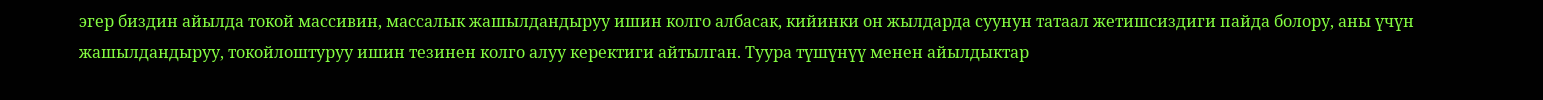эгер биздин айылда токой массивин, массалык жашылдандыруу ишин колго албасак, кийинки он жылдарда суунун татаал жетишсиздиги пайда болору, аны үчүн жашылдандыруу, токойлоштуруу ишин тезинен колго алуу керектиги айтылган. Туура түшүнүү менен айылдыктар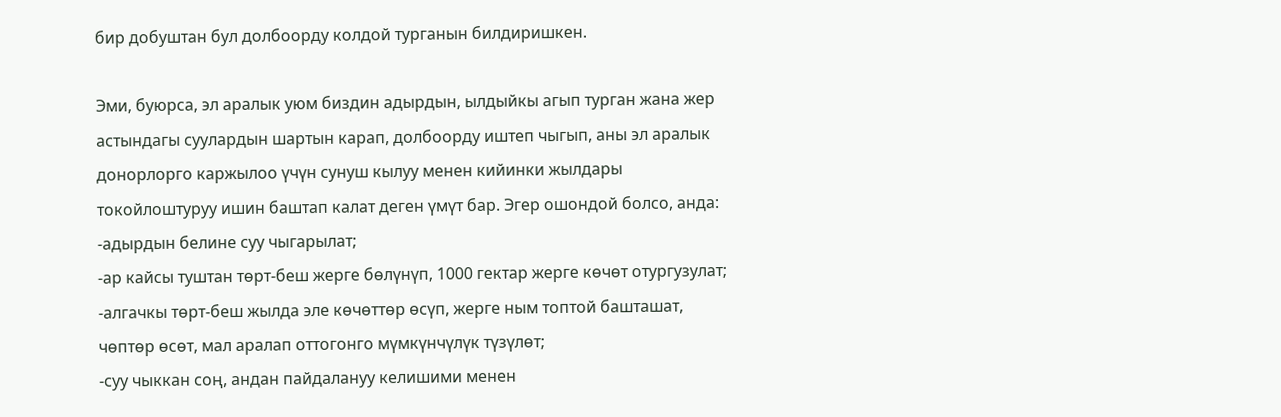бир добуштан бул долбоорду колдой турганын билдиришкен.

Эми, буюрса, эл аралык уюм биздин адырдын, ылдыйкы агып турган жана жер астындагы суулардын шартын карап, долбоорду иштеп чыгып, аны эл аралык донорлорго каржылоо үчүн сунуш кылуу менен кийинки жылдары токойлоштуруу ишин баштап калат деген үмүт бар. Эгер ошондой болсо, анда:
-адырдын белине суу чыгарылат;
-ар кайсы туштан төрт-беш жерге бөлүнүп, 1000 гектар жерге көчөт отургузулат;
-алгачкы төрт-беш жылда эле көчөттөр өсүп, жерге ным топтой башташат, чөптөр өсөт, мал аралап оттогонго мүмкүнчүлүк түзүлөт;
-суу чыккан соң, андан пайдалануу келишими менен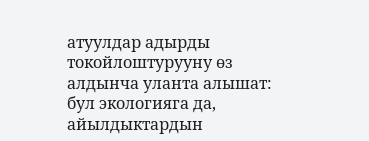атуулдар адырды токойлоштурууну өз алдынча уланта алышат: бул экологияга да, айылдыктардын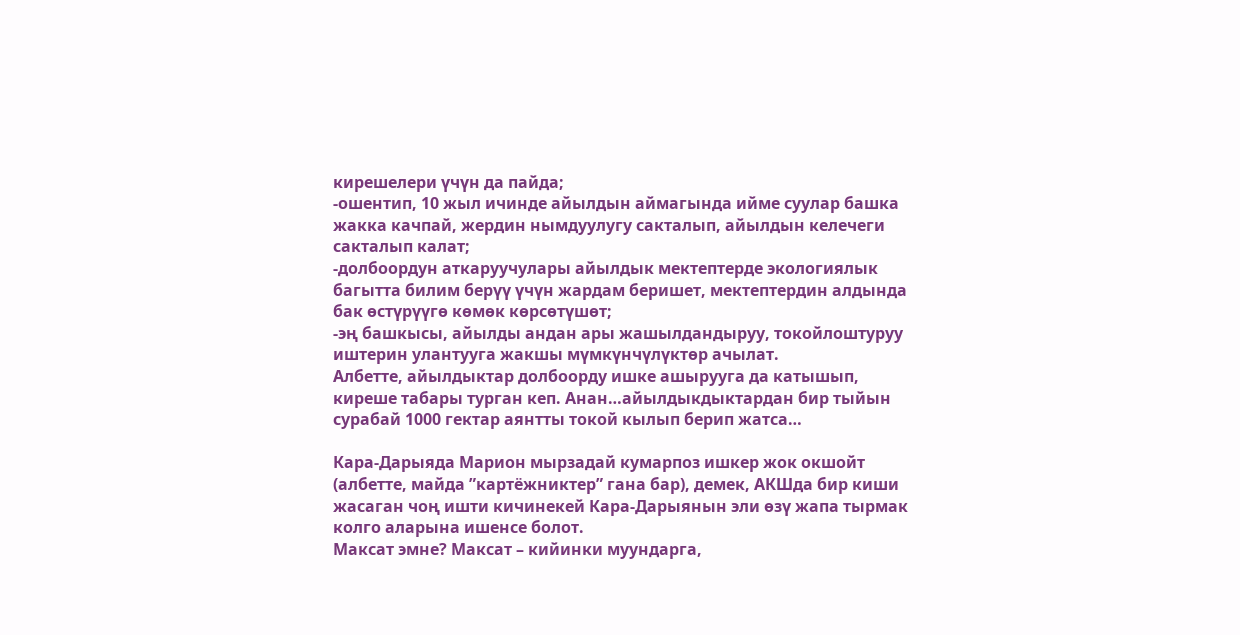кирешелери үчүн да пайда;
-ошентип, 10 жыл ичинде айылдын аймагында ийме суулар башка жакка качпай, жердин нымдуулугу сакталып, айылдын келечеги сакталып калат;
-долбоордун аткаруучулары айылдык мектептерде экологиялык багытта билим берүү үчүн жардам беришет, мектептердин алдында бак өстүрүүгө көмөк көрсөтүшөт;
-эң башкысы, айылды андан ары жашылдандыруу, токойлоштуруу иштерин улантууга жакшы мүмкүнчүлүктөр ачылат.
Албетте, айылдыктар долбоорду ишке ашырууга да катышып, киреше табары турган кеп. Анан…айылдыкдыктардан бир тыйын сурабай 1000 гектар аянтты токой кылып берип жатса…

Кара-Дарыяда Марион мырзадай кумарпоз ишкер жок окшойт (албетте, майда ”картёжниктер” гана бар), демек, АКШда бир киши жасаган чоң ишти кичинекей Кара-Дарыянын эли өзү жапа тырмак колго аларына ишенсе болот.
Максат эмне? Максат – кийинки муундарга,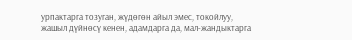урпактарга тозуган, жүдөгөн айыл эмес, токойлуу, жашыл дүйнөсү кенен, адамдарга да, мал-жандыктарга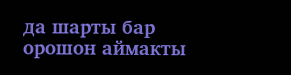да шарты бар орошон аймакты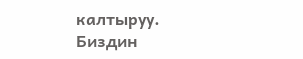калтыруу.
Биздин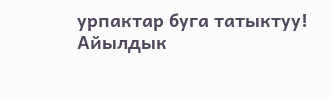урпактар буга татыктуу!
Айылдык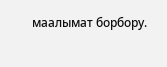маалымат борбору.